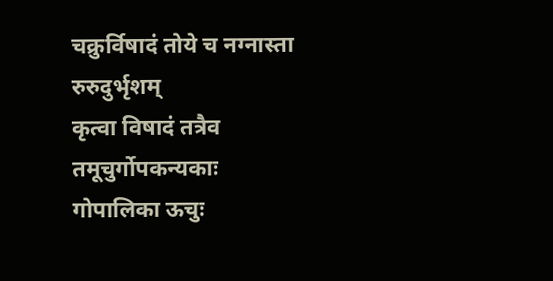चक्रुर्विषादं तोये च नग्नास्ता रुरुदुर्भृशम्
कृत्वा विषादं तत्रैव तमूचुर्गोपकन्यकाः
गोपालिका ऊचुः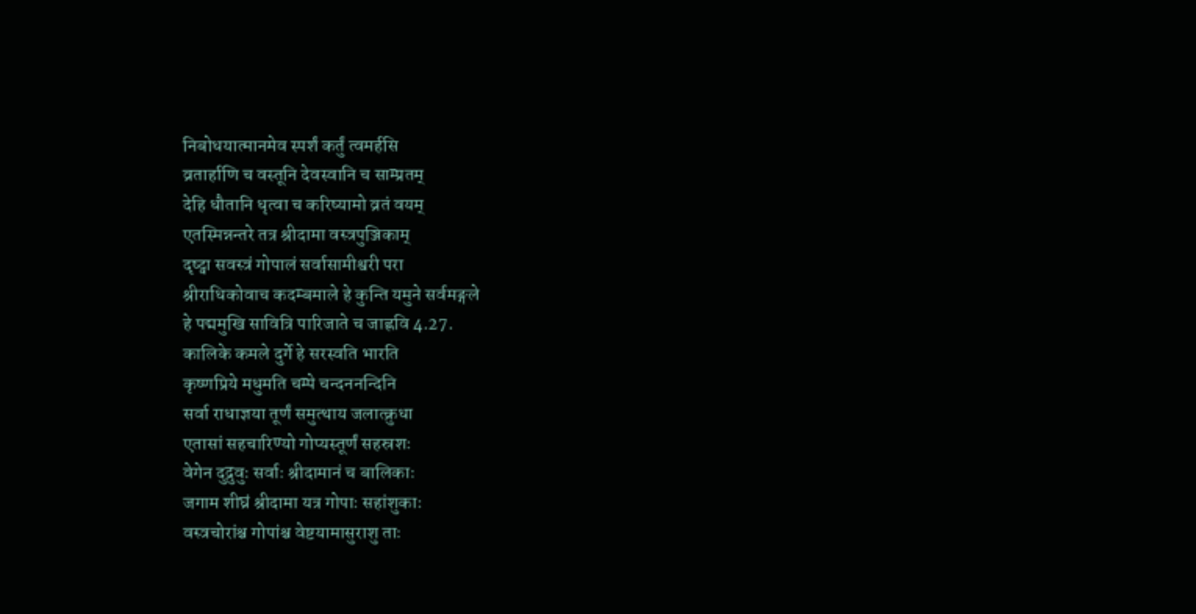निबोधयात्मानमेव स्पर्शं कर्तुं त्वमर्हसि
व्रतार्हाणि च वस्तूनि देवस्वानि च साम्प्रतम्
देहि धौतानि धृत्वा च करिष्यामो व्रतं वयम्
एतस्मिन्नन्तरे तत्र श्रीदामा वस्त्रपुञ्जिकाम्
दृष्ट्वा सवस्त्रं गोपालं सर्वासामीश्वरी परा
श्रीराधिकोवाच कदम्बमाले हे कुन्ति यमुने सर्वमङ्गले
हे पद्ममुखि सावित्रि पारिजाते च जाह्नवि 4.27.
कालिके कमले दुर्गे हे सरस्वति भारति
कृष्णप्रिये मधुमति चम्पे चन्दननन्दिनि
सर्वा राधाज्ञया तूर्णं समुत्थाय जलात्क्रुधा
एतासां सहचारिण्यो गोप्यस्तूर्णं सहस्रशः
वेगेन दुद्रुवुः सर्वाः श्रीदामानं च बालिकाः
जगाम शीघ्रं श्रीदामा यत्र गोपाः सहांशुकाः
वस्त्रचोरांश्च गोपांश्च वेष्टयामासुराशु ताः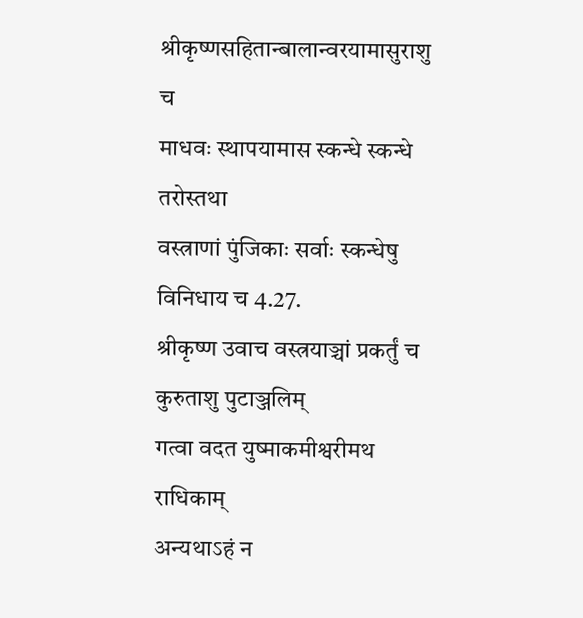श्रीकृष्णसहितान्बालान्वरयामासुराशु च
माधवः स्थापयामास स्कन्धे स्कन्धे तरोस्तथा
वस्त्राणां पुंजिकाः सर्वाः स्कन्धेषु विनिधाय च 4.27.
श्रीकृष्ण उवाच वस्त्रयाञ्चां प्रकर्तुं च कुरुताशु पुटाञ्जलिम्
गत्वा वदत युष्माकमीश्वरीमथ राधिकाम्
अन्यथाऽहं न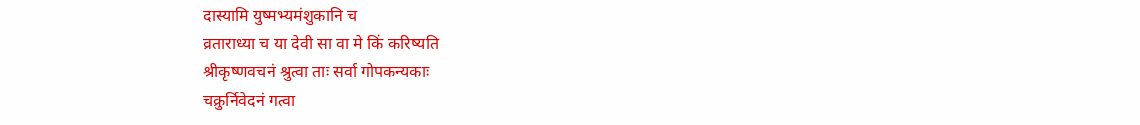दास्यामि युष्मभ्यमंशुकानि च
व्रताराध्या च या देवी सा वा मे किं करिष्यति
श्रीकृष्णवचनं श्रुत्वा ताः सर्वा गोपकन्यकाः
चक्रुर्निवेदनं गत्वा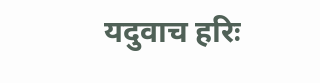यदुवाच हरिः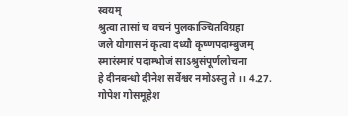स्वयम्
श्रुत्वा तासां च वचनं पुलकाञ्चितविग्रहा
जले योगासनं कृत्वा दध्यौ कृष्णपदाम्बुजम्
स्मारंस्मारं पदाम्भोजं साऽश्रुसंपूर्णलोचना
हे दीनबन्धो दीनेश सर्वेश्वर नमोऽस्तु ते ।। 4.27.
गोपेश गोसमूहेश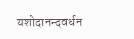यशोदानन्दवर्धन